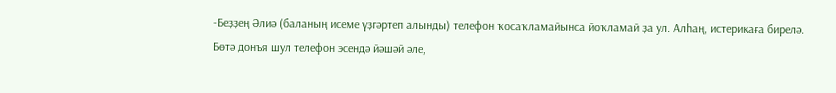-Беҙҙең Әлиә (баланың исеме үҙгәртеп алынды) телефон ҡосаҡламайынса йоҡламай ҙа ул. Алһаң, истерикаға бирелә. Бөтә донъя шул телефон эсендә йәшәй әле,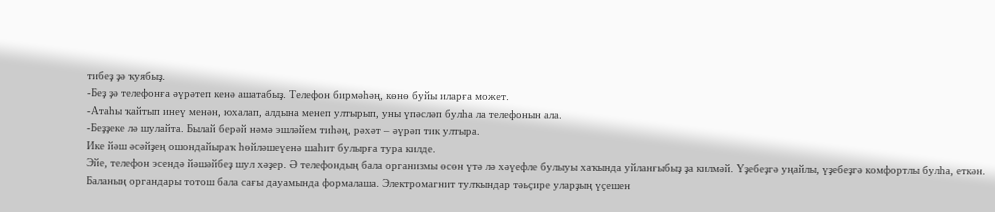тибеҙ ҙә ҡуябыҙ.
-Беҙ ҙә телефонға әүрәтеп кенә ашатабыҙ. Телефон бирмәһәң, көнө буйы иларға может.
-Атаһы ҡайтып инеү менән, юхалап, алдына менеп ултырып, уны үпәсләп булһа ла телефонын ала.
-Беҙҙеке лә шулайта. Былай берәй нәмә эшләйем тиһәң, рәхәт – әүрәп тик ултыра.
Ике йәш әсәйҙең ошондайыраҡ һөйләшеүенә шаһит булырға тура килде.
Эйе, телефон эсендә йәшәйбеҙ шул хәҙер. Ә телефондың бала организмы өсөн үтә лә хәүефле булыуы хаҡында уйланғыбыҙ ҙа килмәй. Үҙебеҙгә уңайлы, үҙебеҙгә комфортлы булһа, еткән.
Баланың органдары тотош бала сағы дауамында формалаша. Электромагнит тулҡындар тәьҫире уларҙың үҫешен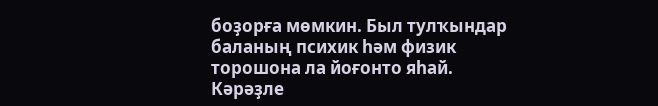боҙорға мөмкин. Был тулҡындар баланың психик һәм физик торошона ла йоғонто яһай.
Кәрәҙле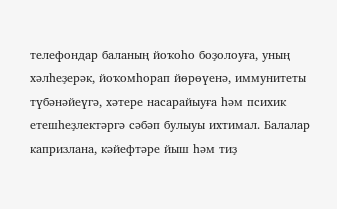телефондар баланың йоҡоһо боҙолоуға, уның хәлһеҙерәк, йоҡомһорап йөрөүенә, иммунитеты түбәнәйеүгә, хәтере насарайыуға һәм психик етешһеҙлектәргә сәбәп булыуы ихтимал. Балалар капризлана, кәйефтәре йыш һәм тиҙ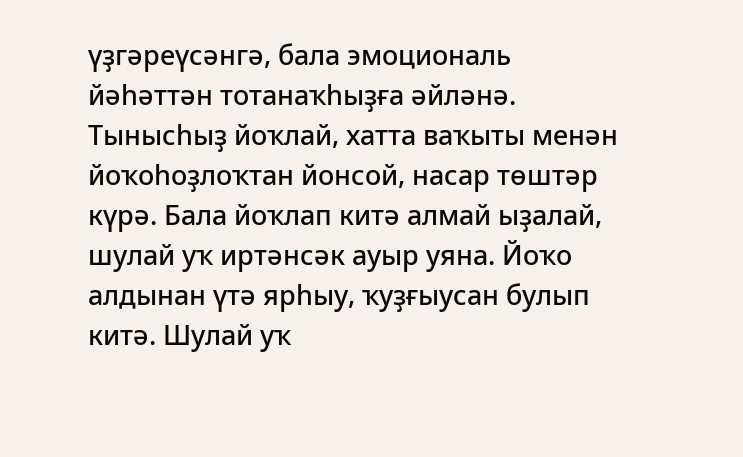үҙгәреүсәнгә, бала эмоциональ йәһәттән тотанаҡһыҙға әйләнә. Тынысһыҙ йоҡлай, хатта ваҡыты менән йоҡоһоҙлоҡтан йонсой, насар төштәр күрә. Бала йоҡлап китә алмай ыҙалай, шулай уҡ иртәнсәк ауыр уяна. Йоҡо алдынан үтә ярһыу, ҡуҙғыусан булып китә. Шулай уҡ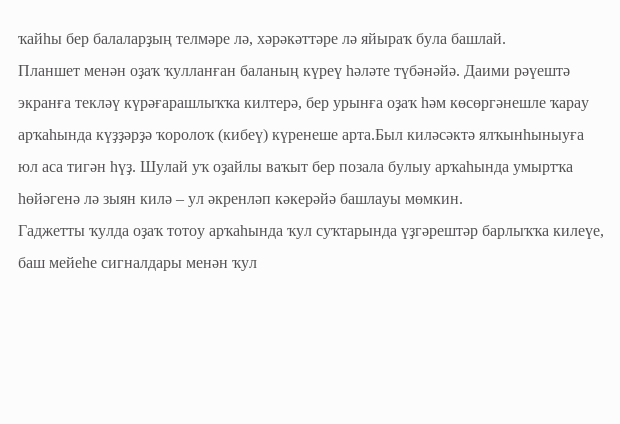ҡайһы бер балаларҙың телмәре лә, хәрәкәттәре лә яйыраҡ була башлай.
Планшет менән оҙаҡ ҡулланған баланың күреү һәләте түбәнәйә. Даими рәүештә экранға текләү күрәғарашлыҡҡа килтерә, бер урынға оҙаҡ һәм көсөргәнешле ҡарау арҡаһында күҙҙәрҙә ҡоролоҡ (кибеү) күренеше арта.Был киләсәктә ялҡынһыныуға юл аса тигән һүҙ. Шулай уҡ оҙайлы ваҡыт бер позала булыу арҡаһында умыртҡа һөйәгенә лә зыян килә – ул әкренләп кәкерәйә башлауы мөмкин.
Гаджетты ҡулда оҙаҡ тотоу арҡаһында ҡул суҡтарында үҙгәрештәр барлыҡҡа килеүе, баш мейеһе сигналдары менән ҡул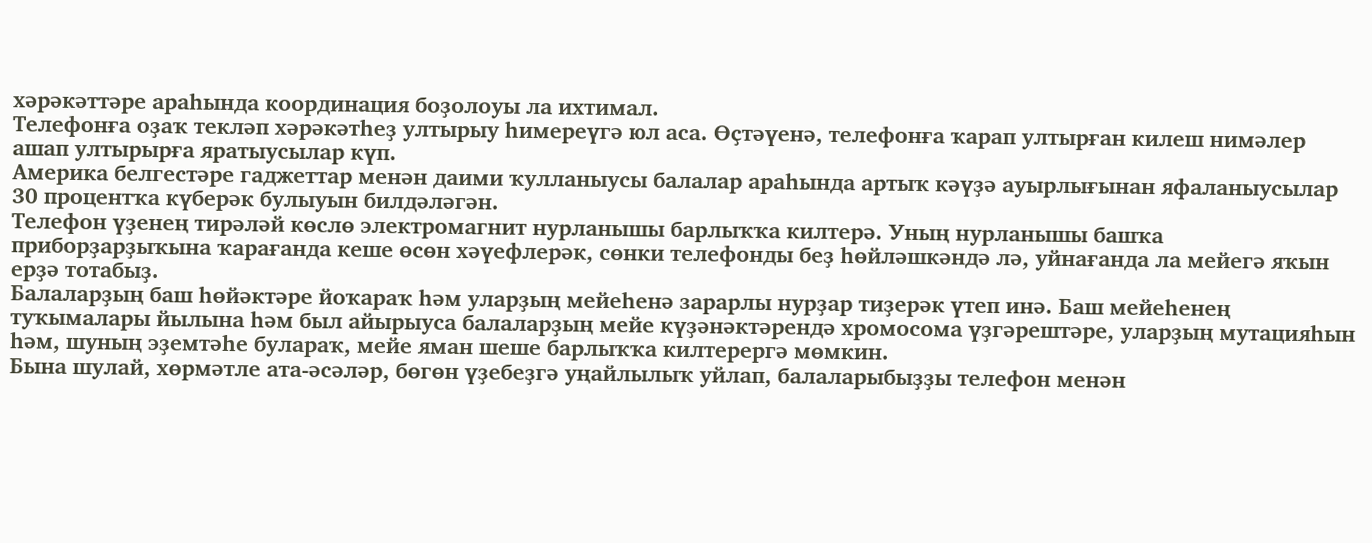хәрәкәттәре араһында координация боҙолоуы ла ихтимал.
Телефонға оҙаҡ текләп хәрәкәтһеҙ ултырыу һимереүгә юл аса. Өҫтәүенә, телефонға ҡарап ултырған килеш нимәлер ашап ултырырға яратыусылар күп.
Америка белгестәре гаджеттар менән даими ҡулланыусы балалар араһында артыҡ кәүҙә ауырлығынан яфаланыусылар 30 процентҡа күберәк булыуын билдәләгән.
Телефон үҙенең тирәләй көслө электромагнит нурланышы барлыҡҡа килтерә. Уның нурланышы башҡа приборҙарҙыҡына ҡарағанда кеше өсөн хәүефлерәк, сөнки телефонды беҙ һөйләшкәндә лә, уйнағанда ла мейегә яҡын ерҙә тотабыҙ.
Балаларҙың баш һөйәктәре йоҡараҡ һәм уларҙың мейеһенә зарарлы нурҙар тиҙерәк үтеп инә. Баш мейеһенең туҡымалары йылына һәм был айырыуса балаларҙың мейе күҙәнәктәрендә хромосома үҙгәрештәре, уларҙың мутацияһын һәм, шуның эҙемтәһе булараҡ, мейе яман шеше барлыҡҡа килтерергә мөмкин.
Бына шулай, хөрмәтле ата-әсәләр, бөгөн үҙебеҙгә уңайлылыҡ уйлап, балаларыбыҙҙы телефон менән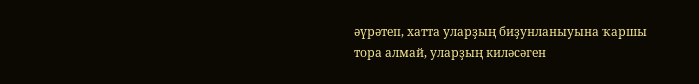әүрәтеп, хатта уларҙың биҙунланыуына ҡаршы тора алмай, уларҙың киләсәген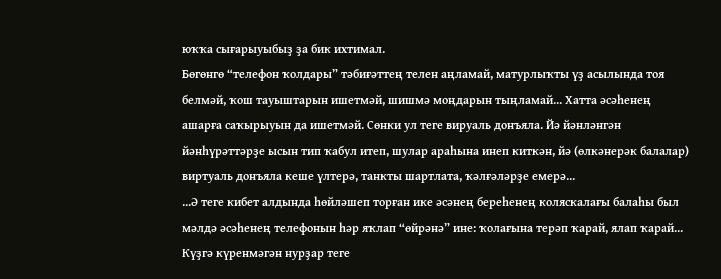юҡҡа сығарыуыбыҙ ҙа бик ихтимал.
Бөгөнгө “телефон ҡолдары” тәбиғәттең телен аңламай, матурлыҡты үҙ асылында тоя белмәй, ҡош тауыштарын ишетмәй, шишмә моңдарын тыңламай... Хатта әсәһенең ашарға саҡырыуын да ишетмәй. Сөнки ул теге вируаль донъяла. Йә йәнләнгән йәнһүрәттәрҙе ысын тип ҡабул итеп, шулар араһына инеп киткән, йә (өлкәнерәк балалар) виртуаль донъяла кеше үлтерә, танкты шартлата, ҡәлғәләрҙе емерә...
...Ә теге кибет алдында һөйләшеп торған ике әсәнең береһенең коляскалағы балаһы был мәлдә әсәһенең телефонын һәр яҡлап “өйрәнә” ине: ҡолағына терәп ҡарай, ялап ҡарай... Күҙгә күренмәгән нурҙар теге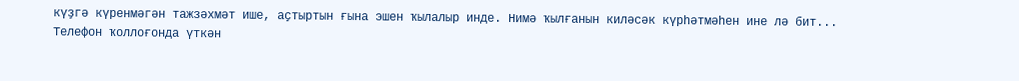күҙгә күренмәгән тажзәхмәт ише, аҫтыртын ғына эшен ҡылалыр инде. Нимә ҡылғанын киләсәк күрһәтмәһен ине лә бит...
Телефон ҡоллоғонда үткән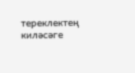тереклектең киләсәге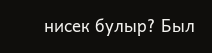нисек булыр? Был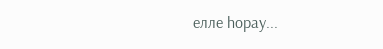елле һорау...